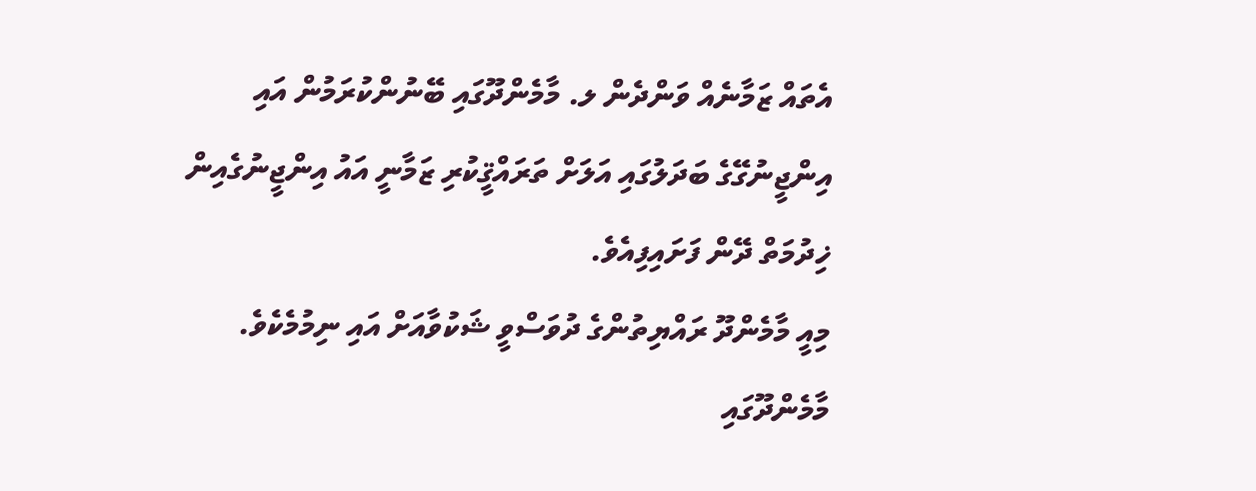އެތައް ޒަމާނެއް ވަންދެން ލ. މާމެންދޫގައި ބޭނުންކުރަމުން އައި އިންޖީނުގޭގެ ބަދަލުގައި އަލަށް ތަރައްޤީކުރި ޒަމާނީ އައު އިންޖީނުގެއިން ޚިދުމަތް ދޭން ފަށައިފިއެވެ.
މިއީ މާމެންދޫ ރައްޔިތުންގެ ދުވަސްވީ ޝަކުވާއަށް އައި ނިމުމެކެވެ. މާމެންދޫގައި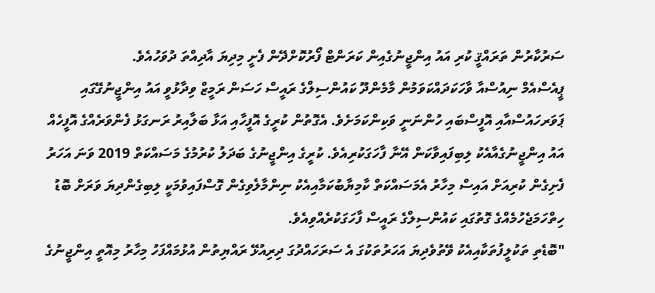ސަރުކާރުން ތަރައްޤީ ކުރި އައު އިންޖީނުގެއިން ކަރަންޓް ފޯރުކޮށްދޭން ފެށީ މިދިޔަ އާދިއްތަ ދުވަހުއެވެ.
ޕީއެސްއެމް ނިއުސްއާ ވާހަކަދައްކަވަމުން މާމެންދޫ ކައުންސިލްގެ ރައީސް ހަސަން ރަމީޒް ވިދާޅުވީ އައު އިންޖީނުގޭގައި ޕަވަރހައުސްއާއި އޮފީސްބައި ހުންނަނީ ވަކިންކަމަށެވެ. އެގޮތުން ކުރީގެ އޮފީހާއި އަޅާ ބަލާއިރު ރަނގަޅު ފެންވަރެއްގެ އޮފީހެއް އައު އިންޖީނުގެއާއެކު ލިބިފައިވާކަން އޭނާ ފާހަގަކުރިއެވެ. ކުރީގެ އިންޖީނުގެ ބަދަލު ކުރުމުގެ މަސައްކަތް 2019 ވަނަ އަހަރު ފެށިގެން ކުރިއަށް އައިސް މިހާރު އެމަސައްކަތް ކާމިޔާބުކަމާއިއެކު ނިންމާލެވިގެން ގޮސްފައިވުމަކީ ލިބިގެންދިޔަ ވަރަށް ބޮޑު ހިތްހަމަޖެހުމެއްގެ ގޮތުގައި ކައުންސިލްގެ ރައީސް ފާހަގަކުރެއްވިއެވެ.
"ބޮޑެތި ތަކުލީފުތަކާއިއެކު ވޭތުވެދިޔަ އަހަރުތަކުގަ އެ ސަރަހައްދުގަ ދިރިއުޅޭ ރައްޔިތުން އުޅުމައްފަހު މިހާރު މިއޮތީ އިންޖީނުގެ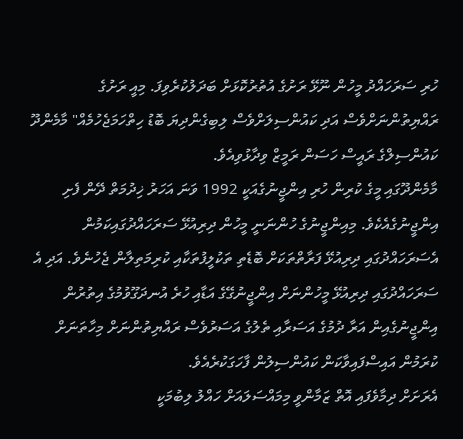ހުރި ސަރަހައްދު މީހުން ނޫޅޭ ރަށުގެ އުތުރުކޮޅަށް ބަދަލުކުރެވިފަ. މިއީ ރަށުގެ ރައްޔިތުންނަށްވެސް އަދި ކައުންސިލަށްވެސް ލިބިގެންދިޔަ ބޮޑު ހިތްހަމަޖެހުމެއް" މާމެންދޫ ކައުންސިލްގެ ރައީސް ހަސަން ރަމީޒް ވިދާޅުވިއެވެ.
މާމެންދޫގައި މީގެ ކުރިން ހުރި އިންޖީނުގެއަކީ 1992 ވަނަ އަހަރު ޚިދުމަތް ދޭން ފެށި އިންޖީނުގެއެކެވެ. މިއިންޖީނުގެ ހުންނަނީ މީހުން ދިރިއުޅޭ ސަރަހައްދުގައިކަމުން އެސަރަހައްދުގައި ދިރިއުޅޭ ފަރާތްތަކަށް ބޮޑެތި ތަކުލީފުތަކާއި ކުރިމަތިލާން ޖެހުނެވެ. އަދި އެ ސަރަހައްދުގައި ދިރިއުޅޭ މީހުންނަށް އިންޖީނުގޭގެ އަޑާއި ހުރެ އުނދަގޫވުމުގެ އިތުރުން އިންޖީނުގެއިން އަރާ ދުމުގެ އަސަރާއި ތެލުގެ އަސަރުވެސް ރައްޔިތުންނަށް މިހާތަނަށް ކުރަމުން އައިސްފައިވާކަން ކައުންސިލުން ފާހަގަކުރެއެވެ.
އެރަށަށް ދިމާވެފައި އޮތް ޒަމާންވީ މިމައްސަލައަށް ހައްލު ލިބުމަކީ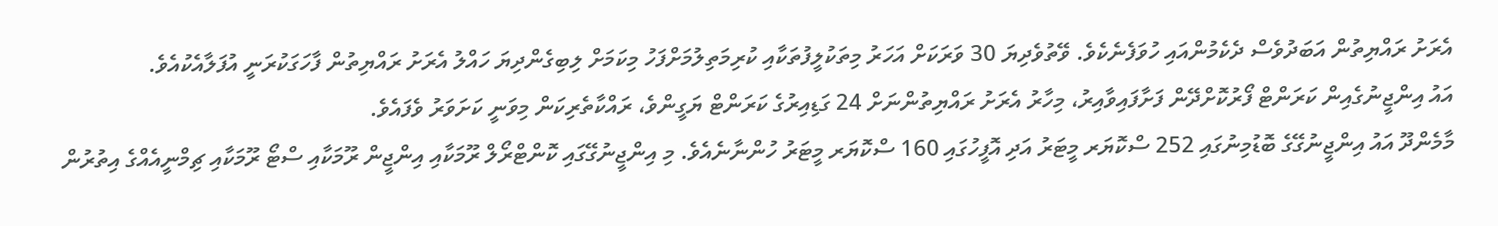އެރަށު ރައްޔިތުން އަބަދުވެސް ދެކެމުންއައި ހުވަފެނެކެވެ. ވޭތުވެދިޔަ 30 ވަރަކަށް އަހަރު މިތަކުލީފުތަކާއި ކުރިމަތިލުމަށްފަހު މިކަމަށް ލިބިގެންދިޔަ ހައްލު އެރަށު ރައްޔިތުން ފާހަގަކުރަނީ އުފަލާއެކުއެވެ.
އައު އިންޖީނުގެއިން ކަރަންޓް ފޯރުކޮށްދޭން ފަށާފައިވާއިރު، މިހާރު އެރަށު ރައްޔިތުންނަށް 24 ގަޑިއިރުގެ ކަރަންޓް ޔަގީންވެ، ރައްކާތެރިކަން މިވަނީ ކަށަވަރު ވެފައެވެ.
މާމެންދޫ އައު އިންޖީނުގޭގެ ބޮޑުމިނުގައި 252 ސްކޮޔަރ މީޓަރު އަދި އޮފީހުގައި 160 ސްކޮޔަރ މީޓަރު ހުންނާނެއެވެ. މި އިންޖީނުގޭގައި ކޮންޓްރޯލް ރޫމަކާއި އިންޖީން ރޫމަކާއި ސްޓޯ ރޫމަކާއި ޗިމްނީއެއްގެ އިތުރުން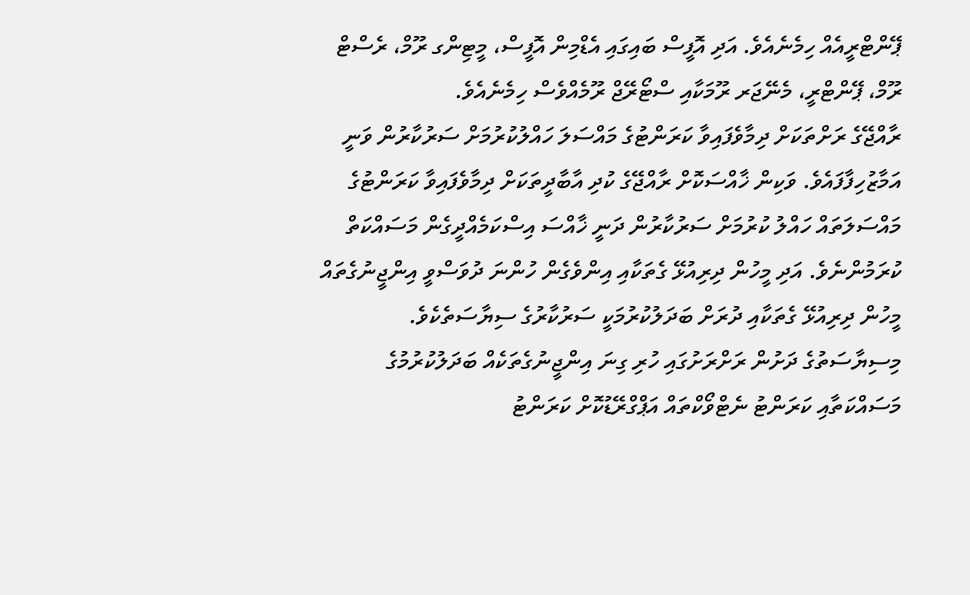ޕޭންޓްރީއެއް ހިމެނެއެވެ. އަދި އޮފީސް ބައިގައި އެޑްމިން އޮފީސް، މީޓިންގ ރޫމް، ރެސްޓް ރޫމް، ޕޭންޓްރީ، މެނޭޖަރ ރޫމަކާއި ސްޓޯރޭޖް ރޫމެއްވެސް ހިމެނެއެވެ.
ރާއްޖޭގެ ރަށްތަކަށް ދިމާވެފައިވާ ކަރަންޓުގެ މައްސަލަ ހައްލުކުރުމަށް ސަރުކާރުން ވަނީ އަމާޒުހިފާފައެވެ. ވަކިން ޚާއްސަކޮށް ރާއްޖޭގެ ކުދި އާބާދީތަކަށް ދިމާވެފައިވާ ކަރަންޓުގެ މައްސަލަތައް ހައްލު ކުރުމަށް ސަރުކާރުން ދަނީ ޚާއްސަ އިސްކަމެއްދީގެން މަސައްކަތް ކުރަމުންނެވެ. އަދި މީހުން ދިރިއުޅޭ ގެތަކާއި އިންވެގެން ހުންނަ ދުވަސްވީ އިންޖީނުގެތައް މީހުން ދިރިއުޅޭ ގެތަކާއި ދުރަށް ބަދަލުކުރުމަކީ ސަރުކާރުގެ ސިޔާސަތެކެވެ. މިސިޔާސަތުގެ ދަށުން ރަށްރަށުގައި ހުރި ގިނަ އިންޖީނުގެތަކެއް ބަދަލުކުރުމުގެ މަސައްކަތާއި ކަރަންޓު ނެޓްވޯކްތައް އަޕްގްރޭޑުކޮށް ކަރަންޓު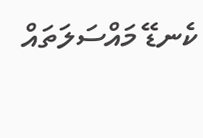ކެނޑޭ މައްސަލަތައް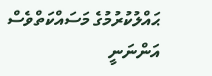ޙައްލުކުރުމުގެ މަސައްކަތްވެސް އަންނަނީ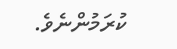ކުރަމުންނެވެ.